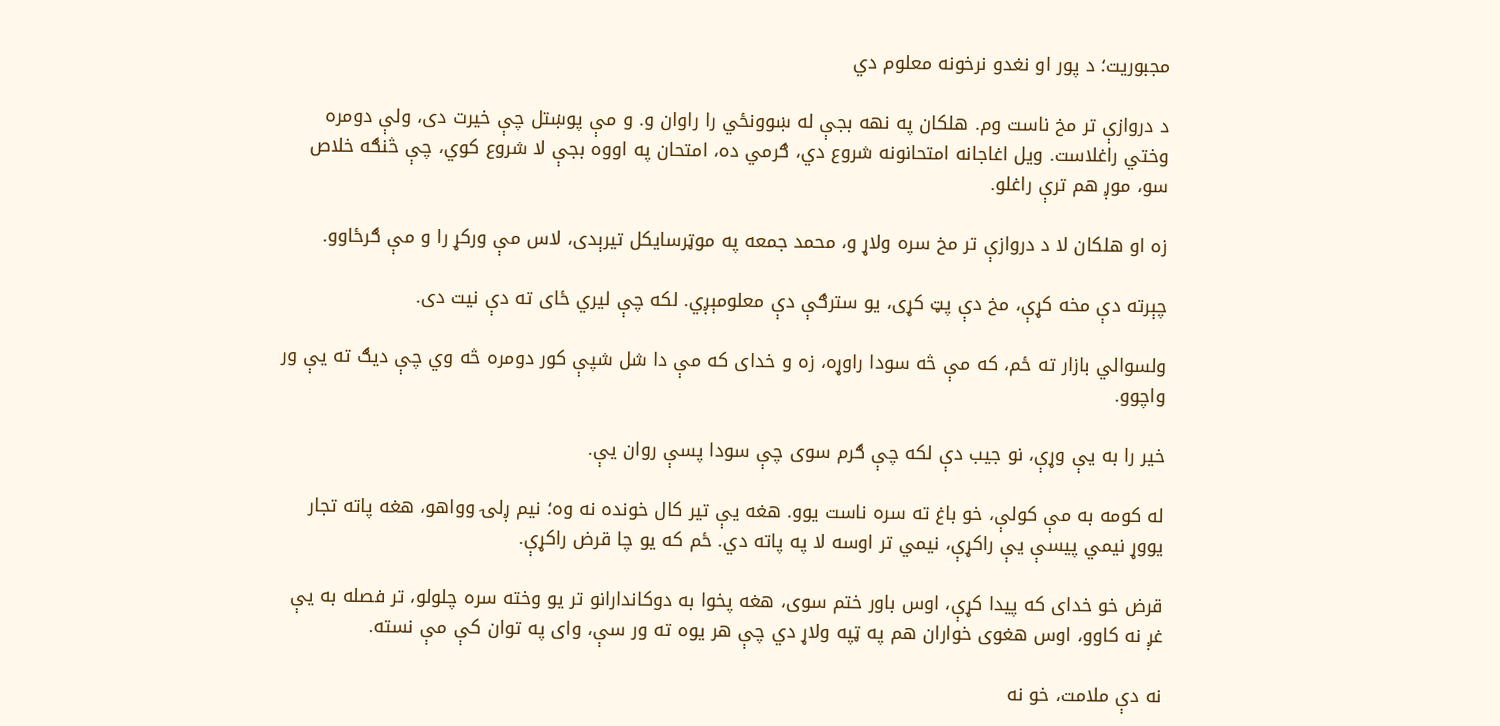مجبوریت؛ د پور او نغدو نرخونه معلوم دي

د دروازې تر مخ ناست وم. هلکان په نهه بجې له ښوونځي را راوان و. و مې پوښتل چې خیرت دی، ولې دومره وختي راغلاست. ویل اغاجانه امتحانونه شروع دي، ګرمي ده، امتحان په اووه بجې لا شروع کوي، چې څنګه خلاص سو، موږ هم ترې راغلو.

زه او هلکان لا د دروازې تر مخ سره ولاړ و، محمد جمعه په موټرسایکل تیرېدی، لاس مې ورکړ را و مې ګرځاوو.

چېرته دې مخه کړې، مخ دې پټ کړی، یو سترګې دې معلومېږي. لکه چې لیري ځای ته دې نیت دی.

ولسوالي بازار ته ځم، که مې څه سودا راوړه، زه و خدای که مې دا شل شپې کور دومره څه وي چې دیګ ته یې ور واچوو.

خیر را به یې وړې، نو جیب دې لکه چې ګرم سوی چې سودا پسې روان یې.

له کومه به مې کولې، خو باغ ته سره ناست یوو. هغه یې تیر کال خونده نه وه؛ نیم ږلۍ وواهو، هغه پاته تجار یووړ نیمي پیسې یې راکړې، نیمي تر اوسه لا په پاته دي. ځم که یو چا قرض راکړې.

قرض خو خدای که پیدا کړې، اوس باور ختم سوی، هغه پخوا به دوکاندارانو تر یو وخته سره چلولو، تر فصله به یې غږ نه کاوو، اوس هغوی خواران هم په ټپه ولاړ دي چې هر یوه ته ور سې، وای په توان کې مې نسته.

نه دې ملامت، خو نه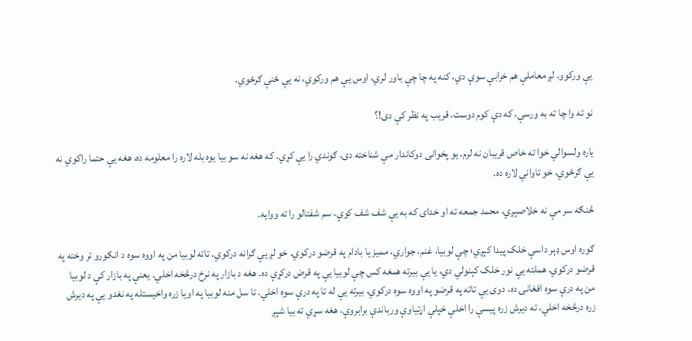یې ورکوو. لږ معاملې هم خرابې سوې دي، کنه په چا چې باور لري، اوس یې هم ورکوي، نه یې ځنې ګرځوي.

نو ته وا چا ته به ورسې، که دې کوم دوست، قریب په نظر کې دی!؟

یاره ولسوالي خوا ته خاص قریبان نه لرم. یو پخوانی دوکاندار مې شناخته دی، ګوندي را یې کړي. که هغه نه سو بیا یوه بله لاره را معلومه ده، هغه یې حتما راکوي نه یې ګرځوي، خو تاواني لاره ده.

څنګه سر مې نه خلاصېږي، محمد جمعه ته او خدای که به یې شف شف کوې، سم شفتالو را ته ووایه.

ګوره اوس ډېر داسې خلک پیدا کېږي؛ چې لوبیا، غنم، جواري، ممیز یا بادام په قرضو درکوي. خو لږ یې ګرانه درکوي. تاته لوبیا من په اووه سوه د انګورو تر وخته په قرضو درکوي. هملته یې نور خلک کېنولي دي، یا یې بیرته همغه کس چې لوبیا یې په قرض درکړې ده. هغه د بازار په نرخ درڅخه اخلي. یعنې په بازار کې د لوبیا من په درې سوه افغانۍ ده، دوی یې تاته په قرضو په اووه سوه درکوي، بیرته یې له تا په درې سوه اخلي. تا سل منه لوبیا په اویا زره واخیستله په نغدو یې په دیرش زره درڅخه اخلي، ته دیرش زره پیسې را اخلې خپلې اړتیاوې ورباندې برابروې، هغه سړي ته بیا شپږ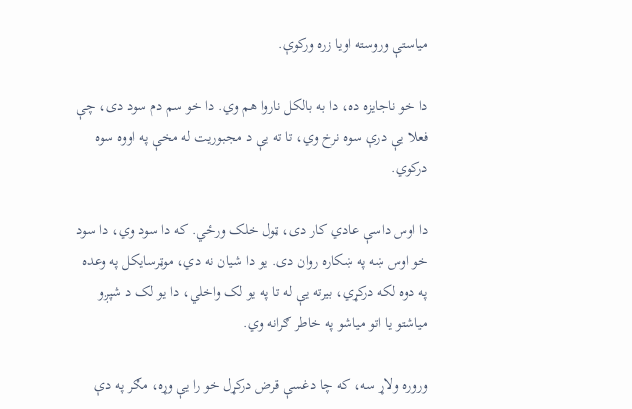میاستې وروسته اویا زره ورکوې.

دا خو ناجایزه ده، دا به بالکل ناروا هم وي. دا خو سم دم سود دی، چې فعلا یې درې سوه نرخ وي، تا ته یې د مجبوریت له مخې په اووه سوه درکوي.

دا اوس داسې عادي کار دی، ټول خلک ورځي. که دا سود وي، دا سود خو اوس ښه په ښکاره روان دی. یو دا شیان نه دي، موټرسایکل په وعده په دوه لکه درکړي، بیرته یې له تا په یو لک واخلي، دا یو لک د شپږو میاشتو یا اتو میاشو په خاطر ګرانه وي.

وروره ولاړ سه، که چا دغسې قرض درکړل خو را یې وړه، مګر په دې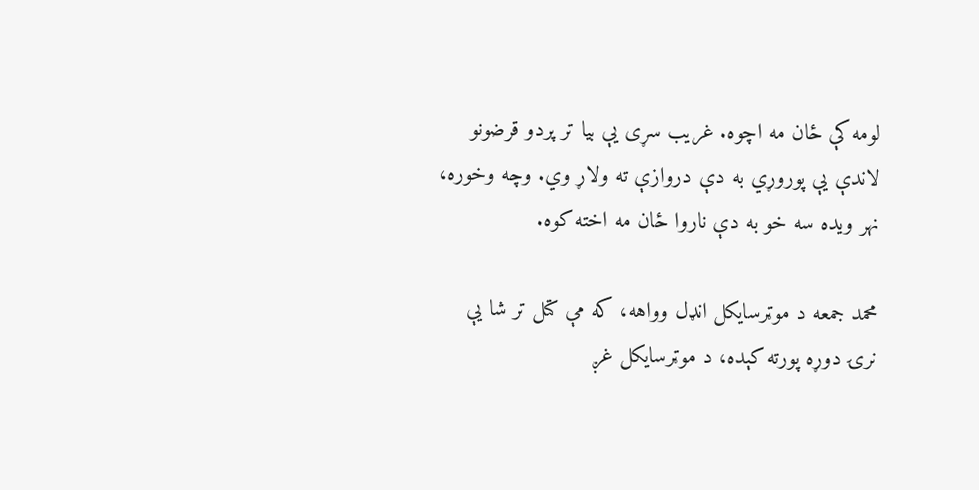لومه کې ځان مه اچوه. غریب سړی یې بیا تر پردو قرضونو لاندې یې پوروړي به دې دروازې ته ولاړ وي. وچه وخوره، نهر ویده سه خو به دې ناروا ځان مه اخته کوه.

محمد جمعه د موټرسایکل انډل وواهه، که مې کتل تر شا یې نرۍ دوړه پورته کېده، د موټرسایکل غږ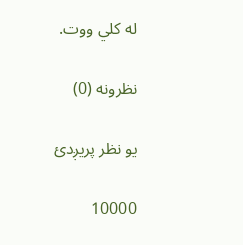له کلي ووت.

نظرونه (0)

یو نظر پریږدئ

10000